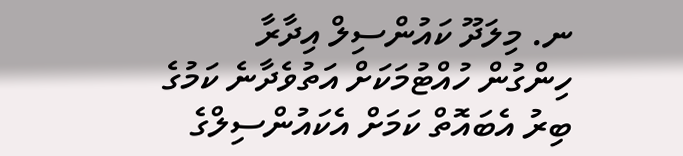ނ. މިލަދޫ ކައުންސިލް އިދާރާ ހިންގުން ހުއްޓުމަކަށް އަތުވެދާނެ ކަމުގެ ބިރު އެބައޮތް ކަމަށް އެކައުންސިލްގެ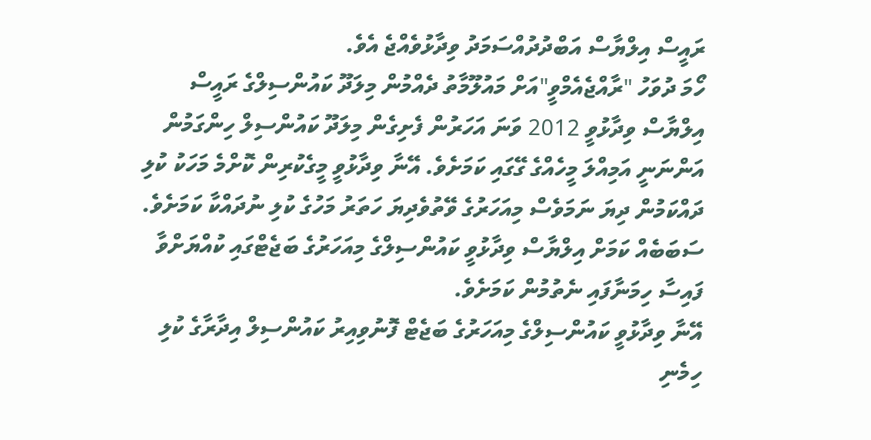ރައީސް އިލްޔާސް އަބްދުދުއްސަމަދު ވިދާޅުވެއްޖެ އެވެ.
ހޯމަ ދުވަހު "ރާއްޖެއެމްވީ"އަށް މައުލޫމާތު ދެއްމުން މިލަދޫ ކައުންސިލްގެ ރައީސް އިލްޔާސް ވިދާޅުވީ 2012 ވަނަ އަހަރުން ފެށިގެން މިލަދޫ ކައުންސިލް ހިންގަމުން އަންނަނީ އަމިއްލަ މީހެއްގެ ގޭގައި ކަމަށެވެ. އޭނާ ވިދާޅުވީ މީގެކުރިން ކޮށްމެ މަހަކު ކުލި ދައްކަމުން ދިޔަ ނަމަވެސް މިއަހަރުގެ ވޭތުވެދިޔަ ހަތަރު މަހުގެ ކުލި ނުދައްކާ ކަމަށެވެ. ސަބަބެއް ކަމަށް އިލްޔާސް ވިދާޅުވީ ކައުންސިލްގެ މިއަހަރުގެ ބަޖެޓްގައި ކުއްޔަށްވާ ފައިސާ ހިމަނާފައި ނެތުމުން ކަމަށެވެ.
އޭނާ ވިދާޅުވީ ކައުންސިލްގެ މިއަހަރުގެ ބަޖެޓް ފޮނުވިއިރު ކައުންސިލް އިދާރާގެ ކުލި ހިމެނި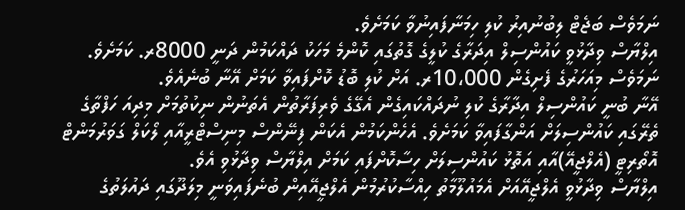ނަމަވެސް ބަޖެޓް ލިބުނުއިރު ކުލި ހިމަނާފައިނުވާ ކަމަށެވެ.
އިލްޔާސް ވިދާޅުވީ ކައުންސިލް އިދަރާގެ ކުލީގެ ގޮތުގައި ކޮންމެ މަހަކު ދައްކަމުން ދަނީ 8000ރ. ކަމަށެވެ. ނަމަވެސް މިއަހަރުގެ ފެށިގެން 10،000ރ. އަށް ކުލި ބޮޑު ކޮށްފައިވާ ކަމަށް އޭނާ ބުނެއެވެ.
އޭނާ ބުނީ ކައުންސިލް އިދާރާގެ ކުލި ނުދައްކައިގެން އެގޭގެ ވެރިފަރާތުން އެތަނުން ނިކުތުމަށް މިދިއަ ހަފްތާގެ ތެރޭގައި ކައުންސިލަށް އަންގާފައިވާ ކަމަށެވެ. އެހެންކަމުން އެކަން ފިނޭންސް މިނިސްޓްރީއާއި ލޯކަލް ގަވަރުމަންޓް އޮތޯރިޓީ (އެލްޖީއޭ)އާއި އަތޮޅު ކައުންސިލަށް ހިސާކޮށްފައި ކަމަށް އިލްޔާސް ވިދާޅުވި އެވެ.
އިލްޔާސް ވިދާޅުވީ އެލްޖީއޭއަށް އެމައުލޫމާތު ހިއްސާކުރުމުން އެލްޖީއޭއިން ބުނެފައިވަނީ މިލަދޫގައި ދައުލަތުގެ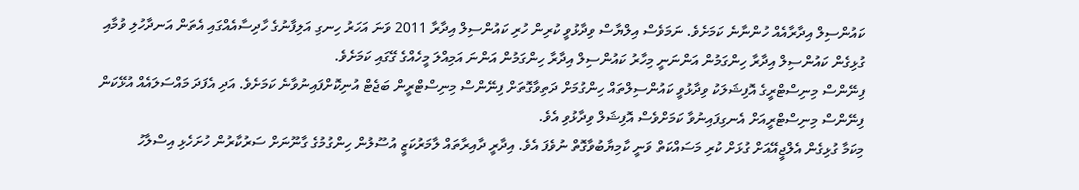ކައުންސިލް އިދާރާއެއް ހުންނާނެ ކަމަށެވެ. ނަމަވެސް އިލްޔާސް ވިދާޅުވީ ކުރިން ހުރި ކައުންސިލް އިދާރާ 2011 ވަނަ އަހަރު ހިނގި އަލިފާނުގެ ހާދިސާއެއްގައި އެތަން އަނދާހުލި ވުމާއި ގުޅިގެން ކައުންސިލް އިދާރާ ހިންގަމުން އަންނަނީ މިހާރު ކައުންސިލް އިދާރާ ހިންގަމުން އަންނަ އަމިއްލަ މީހެއްގެ ގޭގައި ކަމަށެވެ.
ފިނޭންސް މިނިސްޓްރީގެ އޮފިޝަލަކު ވިދާޅުވީ ކައުންސިލްތައް ހިންގުމަށް ދަތިވާގޮތަށް ފިނޭންސް މިނިސްޓްރީން ބަޖެޓް އުނިކޮށްފައިނުވާނެ ކަމަށެވެ. އަދި އެފަދަ މައްސަލައެއް އުޅޭކަން ފިނޭންސް މިނިސްޓްރީއަށް އެނގިފައިނުވާ ކަމަށްވެސް އޮފިޝަލް ވިދާޅުވި އެވެ.
މިކަމާ ގުޅިގެން އެލްޖީއޭއަށް ގުޅަށް ކުރި މަސައްކަތް ވަނީ ކާމިޔާބުވާގޮތް ނުވެފަ އެވެ. އިދާރީ ދާއިރާތައް ލާމަރުކަޒީ އުސޫލުން ހިންގުމުގެ ގާނޫނަށް ސަރުކާރުން ހުށަހެޅި އިސްލާހު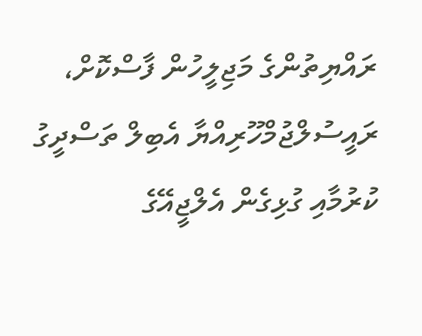ރައްޔިތުންގެ މަޖިލީހުން ފާސްކޮށް، ރައީސުލްޖުމްހޫރިއްޔާ އެބިލް ތަސްދީގު ކުރުމާއި ގުޅިގެން އެލްޖީއޭގެ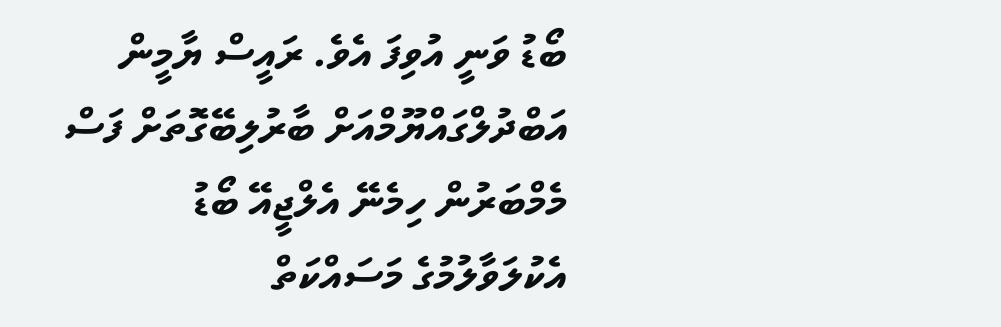ބޯޑު ވަނީ އުވިފަ އެވެ. ރައީސް ޔާމީން އަބްދުލްގައްޔޫމްއަށް ބާރުލިބޭގޮތަށް ފަސް މެމްބަރުން ހިމެނޭ އެލްޖީއޭ ބޯޑު އެކުލަވާލުމުގެ މަސައްކަތް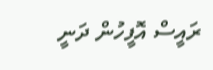ރައީސް އޮފީހުން ދަނީ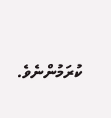ކުރަމުންނެވެ.